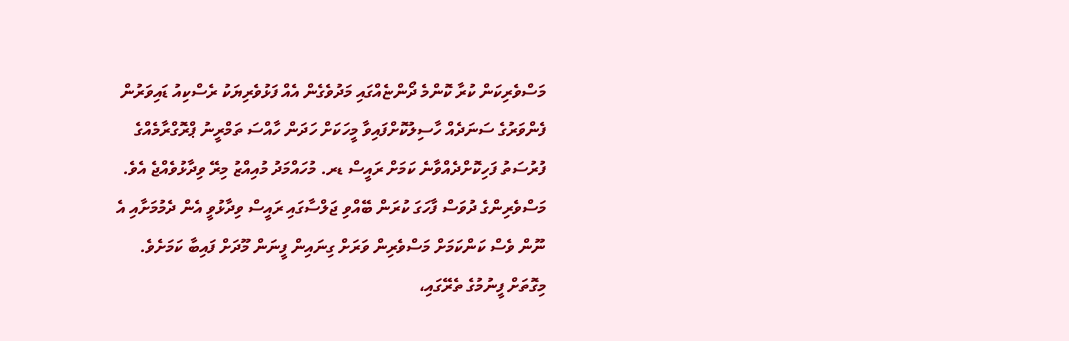މަސްވެރިކަން ކުރާ ކޮންމެ ދޯންޏެއްގައި މަދުވެގެން އެއް ފަޅުވެރިޔަކު ރެސްކިއު ޑައިވަރުން ފެންވަރުގެ ސަނަދެއް ހާސިލުކޮށްފައިވާ މީހަކަށް ހަދަން ހާއްސަ ތަމްރީނު ޕްރޮގްރާމެއްގެ ފުރުސަތު ފަހިކޮށްދެއްވާނެ ކަމަށް ރައީސް ޑރ. މުހައްމަދު މުއިއްޒު މިރޭ ވިދާޅުވެއްޖެ އެވެ.
މަސްވެރިންގެ ދުވަސް ފާހަގަ ކުރަން ބޭއްވި ޖަލްސާގައި ރައީސް ވިދާޅުވީ އެން ދެމުމަށާއި އެ ނޫން ވެސް ކަންކަމަށް މަސްވެރިން ވަރަށް ގިނައިން ފީނަން މޫދަށް ފައިބާ ކަމަށެވެ. މިގޮތަށް ފީނުމުގެ ތެރޭގައި،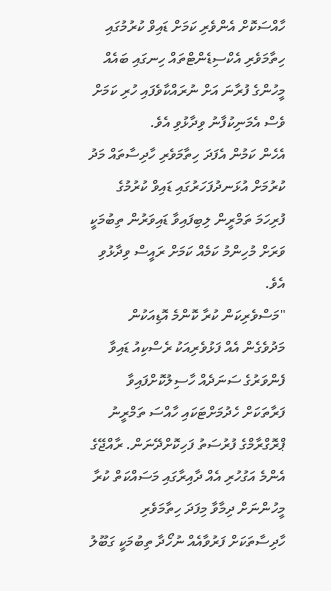ހާއްސަކޮށް އެންވެރި ކަމަށް ޑައިވް ކުރުމުގައި ހިތާމަވެރި އެކްސިޑެންޓްތައް ހިނގައި ބައެއް މީހުންގެ ފުރާނަ އަށް ނުރައްކާވެފައި ހުރި ކަމަށް ވެސް އެމަނިކުފާނު ވިދާޅުވި އެވެ.
އެހެން ކަމުން އެފަދަ ހިތާމަވެރި ހާދިސާތައް މަދު ކުރުމަށް އުޅަނދުފަހަރުގައި ޑައިވް ކުރުމުގެ ފުރިހަމަ ތަމްރީން ލިބިފައިވާ ޑައިވަރުން ތިބުމަކީ ވަރަށް މުހިންމު ކަމެއް ކަމަށް ރައީސް ވިދާޅުވި އެވެ.
"މަސްވެރިކަން ކުރާ ކޮންމެ އޮޑިއަކުން މަދުވެގެން އެއް ފަޅުވެރިއަކު ރެސްކިއު ޑައިވާ ފެންވަރުގެ ސަނަދެއް ހާސިލުކޮށްފައިވާ ފަރާތަކަށް ހެދުމަށްޓަކައި ހާއްސަ ތަމްރީނު ޕްރޮގްރާމްގެ ފުރުސަތު ފަހިކޮށްދޭނަން. ރާއްޖޭގެ އެންމެ އަގުހުރި އެއް ދާއިރާގައި މަސައްކަތް ކުރާ މީހުންނަށް ދިމާވާ މިފަދަ ހިތާމަވެރި ހާދިސާތަކަށް ފަރުވާއެއް ނުހޯދާ ތިބުމަކީ ގަބޫލު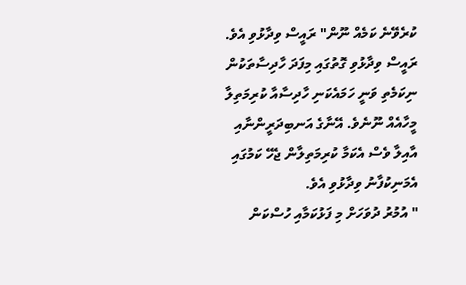ކުރެވޭނެ ކަމެއް ނޫން" ރައީސް ވިދާޅުވި އެވެ.
ރައީސް ވިދާޅުވި ގޮތުގައި މިފަދަ ހާދިސާތަކުން ނިކަމެތި ވަނީ ހަމައެކަނި ހާދިސާއާ ކުރިމަތިލާ މީހާއެއް ނޫނެވެ. އޭނާގެ އަނބިދަރީންނާއި އާއިލާ ވެސް އެކަމާ ކުރިމަތިލާން ޖެހޭ ކަމުގައި އެމަނިކުފާނު ވިދާޅުވި އެވެ.
" އުމުރު ދުވަހަށް މި ފަޅުކަމާއި ހުސްކަން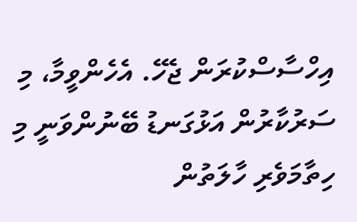އިހްސާސްކުރަން ޖެހޭ. އެހެންވީމާ، މި ސަރުކާރުން އަޅުގަނޑު ބޭނުންވަނީ މި ހިތާމަވެރި ހާލަތުން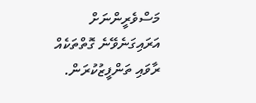މަސްވެރީންނަށް އަރައިގަނެވޭނެ ގޮތްތަކެއް ރާވައި ތަންފީޒުކުރަން.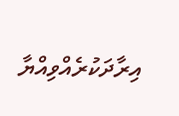އިރާދަކުރެއްވިއްޔާ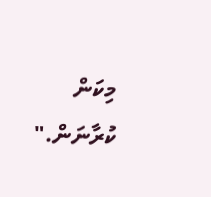މިކަން ކުރާނަން."